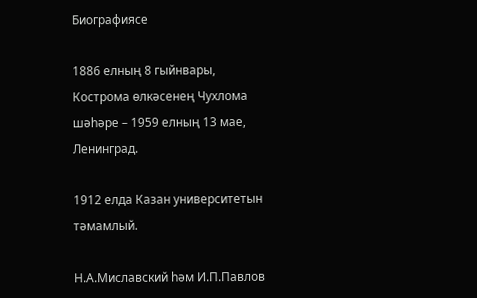Биографиясе

1886 елның 8 гыйнвары, Кострома өлкәсенең Чухлома шәһәре – 1959 елның 13 мае, Ленинград.

1912 елда Казан университетын тәмамлый.

Н.А.Миславский һәм И.П.Павлов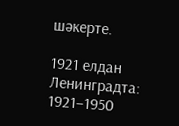шәкерте.

1921 елдан Ленинградта: 1921–1950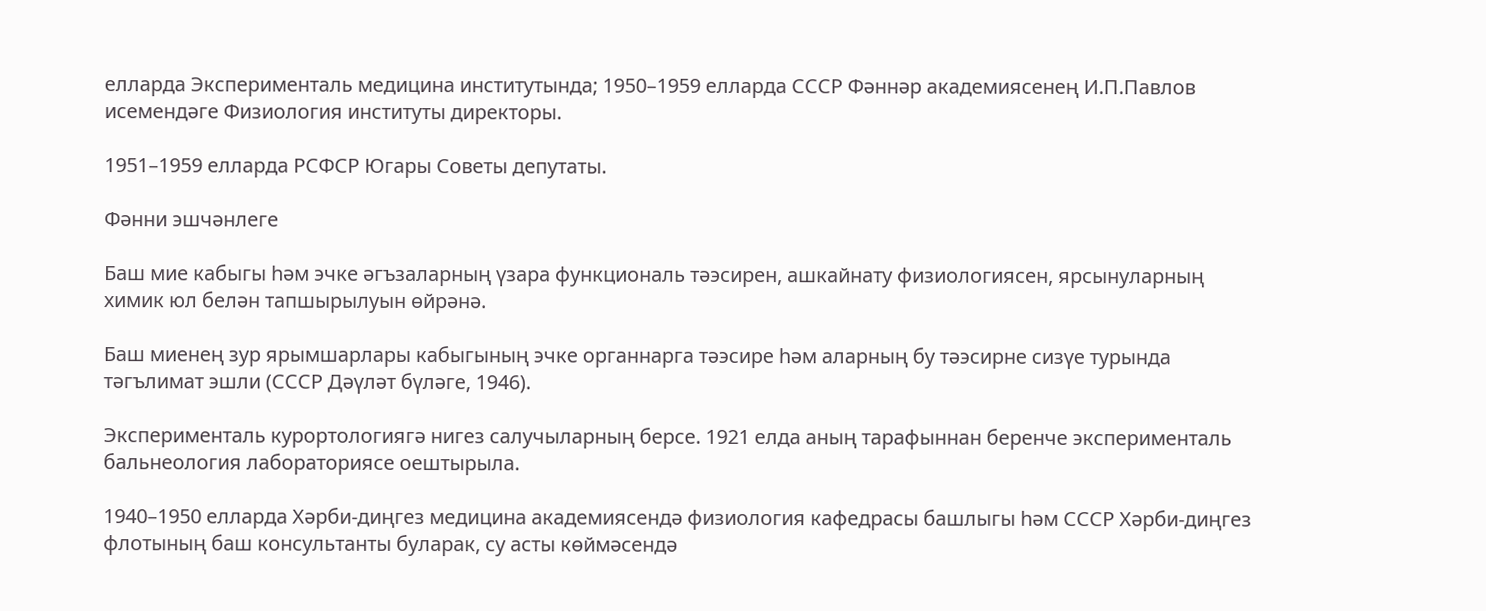елларда Эксперименталь медицина институтында; 1950–1959 елларда СССР Фәннәр академиясенең И.П.Павлов исемендәге Физиология институты директоры.

1951–1959 елларда РСФСР Югары Советы депутаты.

Фәнни эшчәнлеге

Баш мие кабыгы һәм эчке әгъзаларның үзара функциональ тәэсирен, ашкайнату физиологиясен, ярсынуларның химик юл белән тапшырылуын өйрәнә.

Баш миенең зур ярымшарлары кабыгының эчке органнарга тәэсире һәм аларның бу тәэсирне сизүе турында тәгълимат эшли (СССР Дәүләт бүләге, 1946).

Эксперименталь курортологиягә нигез салучыларның берсе. 1921 елда аның тарафыннан беренче эксперименталь бальнеология лабораториясе оештырыла.

1940–1950 елларда Хәрби-диңгез медицина академиясендә физиология кафедрасы башлыгы һәм СССР Хәрби-диңгез флотының баш консультанты буларак, су асты көймәсендә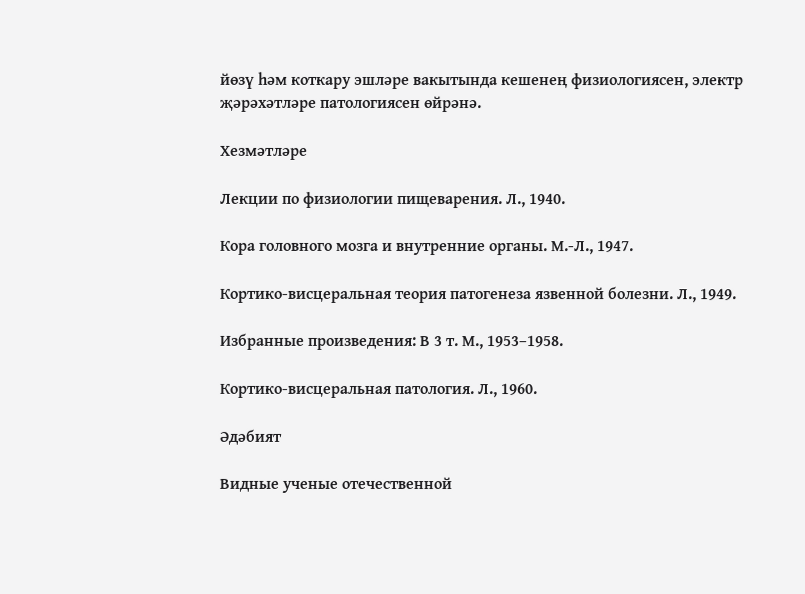йөзү һәм коткару эшләре вакытында кешенең физиологиясен, электр җәрәхәтләре патологиясен өйрәнә.

Хезмәтләре

Лекции по физиологии пищеварения. Л., 1940.

Кора головного мозга и внутренние органы. М.-Л., 1947.

Кортико-висцеральная теория патогенеза язвенной болезни. Л., 1949.

Избранные произведения: В 3 т. М., 1953–1958.

Кортико-висцеральная патология. Л., 1960.

Әдәбият

Видные ученые отечественной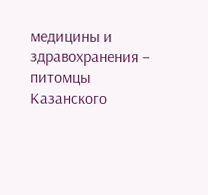медицины и здравохранения – питомцы Казанского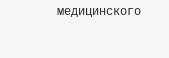медицинского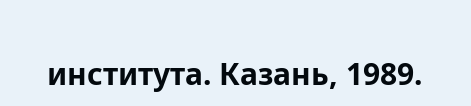института. Казань, 1989.